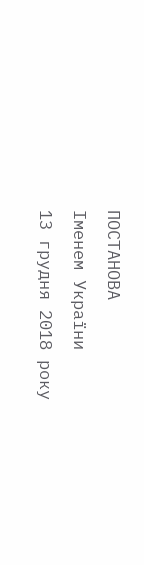ПОСТАНОВА
Іменем України
13 грудня 2018 року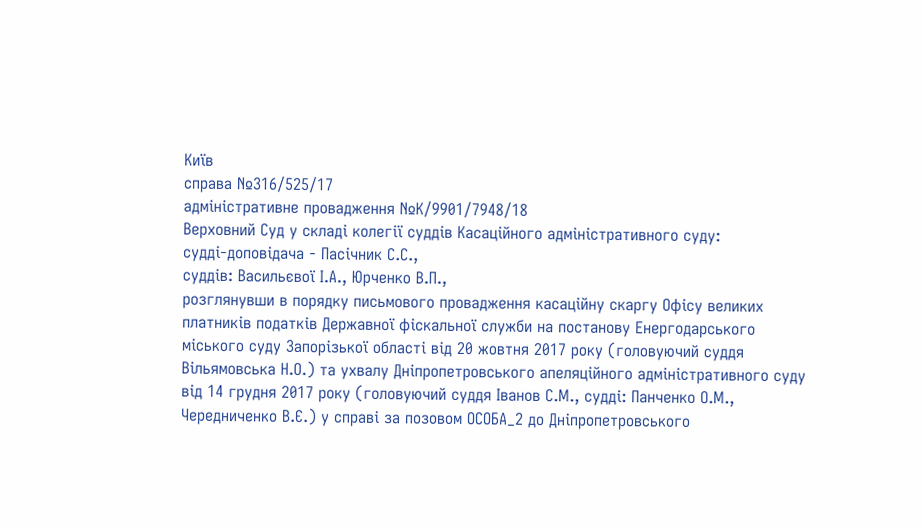Київ
справа №316/525/17
адміністративне провадження №К/9901/7948/18
Верховний Суд у складі колегії суддів Касаційного адміністративного суду:
судді-доповідача - Пасічник С.С.,
суддів: Васильєвої І.А., Юрченко В.П.,
розглянувши в порядку письмового провадження касаційну скаргу Офісу великих платників податків Державної фіскальної служби на постанову Енергодарського міського суду Запорізької області від 20 жовтня 2017 року (головуючий суддя Вільямовська Н.О.) та ухвалу Дніпропетровського апеляційного адміністративного суду від 14 грудня 2017 року (головуючий суддя Іванов С.М., судді: Панченко О.М., Чередниченко В.Є.) у справі за позовом ОСОБА_2 до Дніпропетровського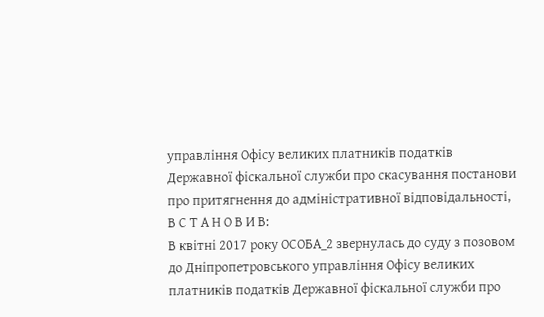управління Офісу великих платників податків Державної фіскальної служби про скасування постанови про притягнення до адміністративної відповідальності,
В С Т А Н О В И В:
В квітні 2017 року ОСОБА_2 звернулась до суду з позовом до Дніпропетровського управління Офісу великих платників податків Державної фіскальної служби про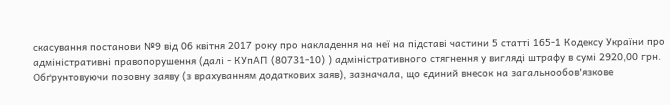скасування постанови №9 від 06 квітня 2017 року про накладення на неї на підставі частини 5 статті 165-1 Кодексу України про адміністративні правопорушення (далі - КУпАП (80731-10) ) адміністративного стягнення у вигляді штрафу в сумі 2920,00 грн.
Обґрунтовуючи позовну заяву (з врахуванням додаткових заяв), зазначала, що єдиний внесок на загальнообов'язкове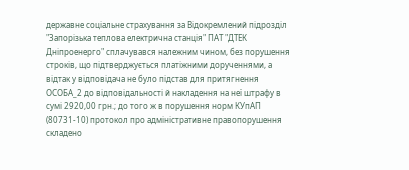державне соціальне страхування за Відокремлений підрозділ "Запорізька теплова електрична станція" ПАТ "ДТЕК Дніпроенерго" сплачувався належним чином, без порушення строків, що підтверджується платіжними дорученнями, а відтак у відповідача не було підстав для притягнення ОСОБА_2 до відповідальності й накладення на неї штрафу в сумі 2920,00 грн.; до того ж в порушення норм КУпАП (80731-10) протокол про адміністративне правопорушення складено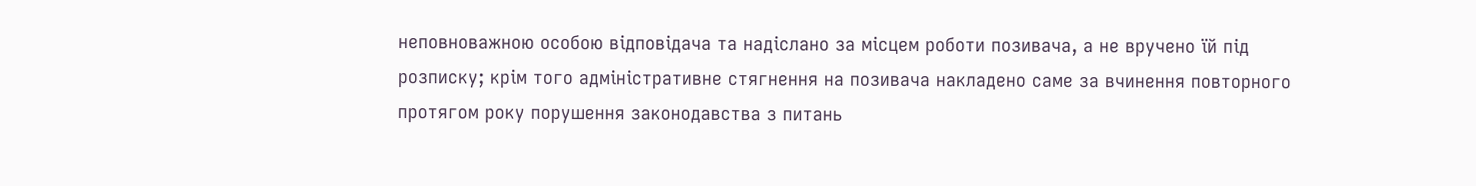неповноважною особою відповідача та надіслано за місцем роботи позивача, а не вручено їй під розписку; крім того адміністративне стягнення на позивача накладено саме за вчинення повторного протягом року порушення законодавства з питань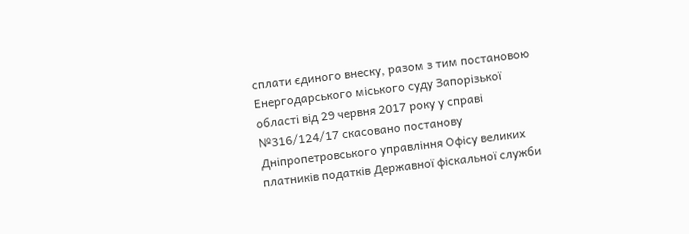сплати єдиного внеску, разом з тим постановою Енергодарського міського суду Запорізької області від 29 червня 2017 року у справі №316/124/17 скасовано постанову Дніпропетровського управління Офісу великих платників податків Державної фіскальної служби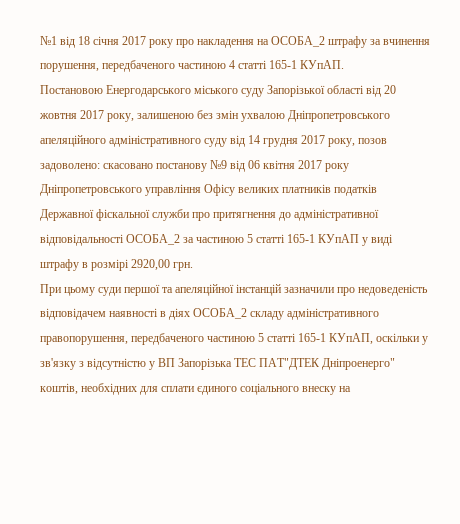№1 від 18 січня 2017 року про накладення на ОСОБА_2 штрафу за вчинення порушення, передбаченого частиною 4 статті 165-1 КУпАП.
Постановою Енергодарського міського суду Запорізької області від 20 жовтня 2017 року, залишеною без змін ухвалою Дніпропетровського апеляційного адміністративного суду від 14 грудня 2017 року, позов задоволено: скасовано постанову №9 від 06 квітня 2017 року Дніпропетровського управління Офісу великих платників податків Державної фіскальної служби про притягнення до адміністративної відповідальності ОСОБА_2 за частиною 5 статті 165-1 КУпАП у виді штрафу в розмірі 2920,00 грн.
При цьому суди першої та апеляційної інстанцій зазначили про недоведеність відповідачем наявності в діях ОСОБА_2 складу адміністративного правопорушення, передбаченого частиною 5 статті 165-1 КУпАП, оскільки у зв'язку з відсутністю у ВП Запорізька ТЕС ПАТ"ДТЕК Дніпроенерго" коштів, необхідних для сплати єдиного соціального внеску на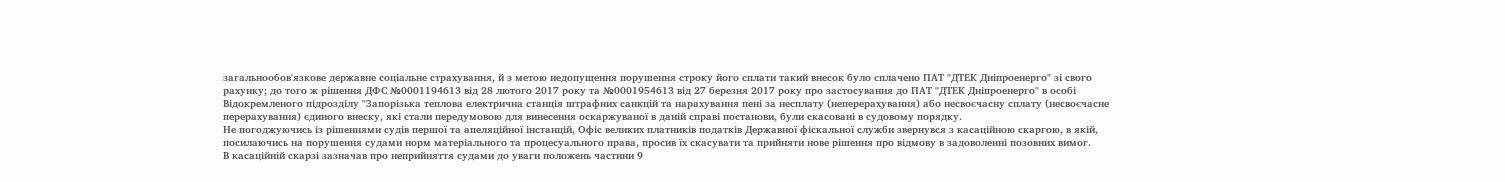загальнообов'язкове державне соціальне страхування, й з метою недопущення порушення строку його сплати такий внесок було сплачено ПАТ "ДТЕК Дніпроенерго" зі свого рахунку; до того ж рішення ДФС №0001194613 від 28 лютого 2017 року та №0001954613 від 27 березня 2017 року про застосування до ПАТ "ДТЕК Дніпроенерго" в особі Відокремленого підрозділу "Запорізька теплова електрична станція штрафних санкцій та нарахування пені за несплату (неперерахування) або несвоєчасну сплату (несвоєчасне перерахування) єдиного внеску, які стали передумовою для винесення оскаржуваної в даній справі постанови, були скасовані в судовому порядку.
Не погоджуючись із рішеннями судів першої та апеляційної інстанцій, Офіс великих платників податків Державної фіскальної служби звернувся з касаційною скаргою, в якій, посилаючись на порушення судами норм матеріального та процесуального права, просив їх скасувати та прийняти нове рішення про відмову в задоволенні позовних вимог.
В касаційній скарзі зазначав про неприйняття судами до уваги положень частини 9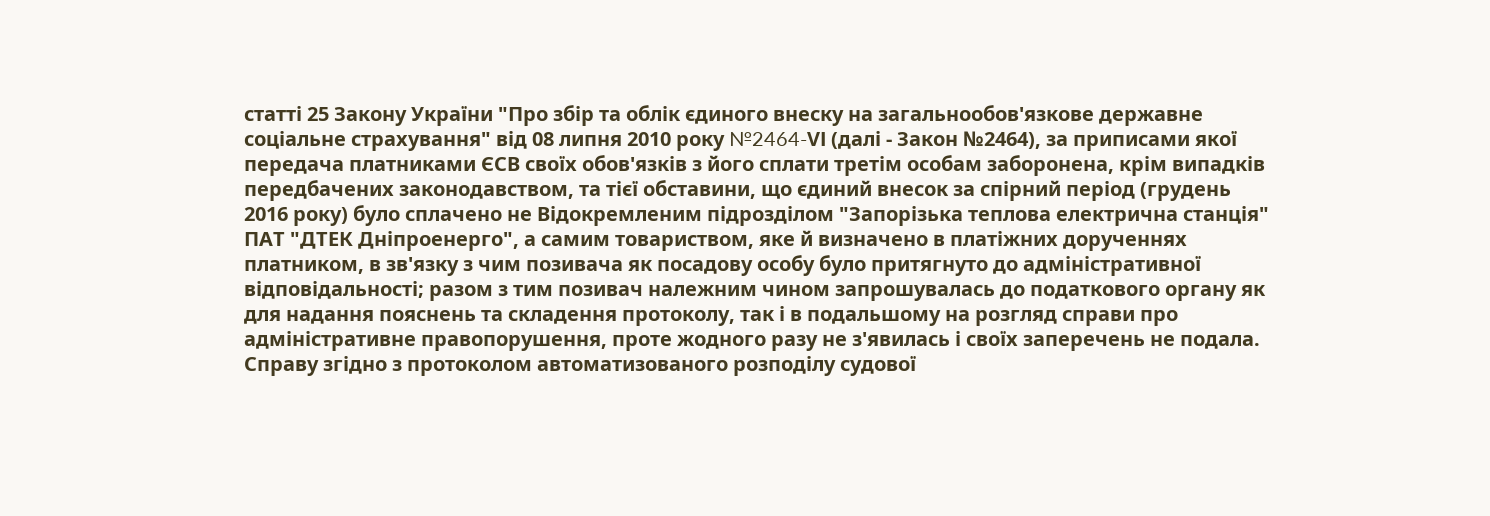статті 25 Закону України "Про збір та облік єдиного внеску на загальнообов'язкове державне соціальне страхування" від 08 липня 2010 року №2464-VІ (далі - Закон №2464), за приписами якої передача платниками ЄСВ своїх обов'язків з його сплати третім особам заборонена, крім випадків передбачених законодавством, та тієї обставини, що єдиний внесок за спірний період (грудень 2016 року) було сплачено не Відокремленим підрозділом "Запорізька теплова електрична станція" ПАТ "ДТЕК Дніпроенерго", а самим товариством, яке й визначено в платіжних дорученнях платником, в зв'язку з чим позивача як посадову особу було притягнуто до адміністративної відповідальності; разом з тим позивач належним чином запрошувалась до податкового органу як для надання пояснень та складення протоколу, так і в подальшому на розгляд справи про адміністративне правопорушення, проте жодного разу не з'явилась і своїх заперечень не подала.
Справу згідно з протоколом автоматизованого розподілу судової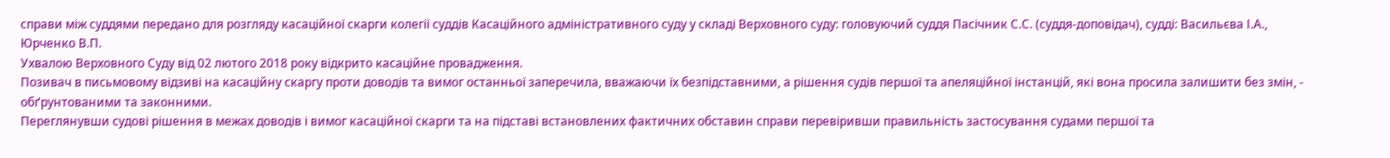справи між суддями передано для розгляду касаційної скарги колегії суддів Касаційного адміністративного суду у складі Верховного суду: головуючий суддя Пасічник С.С. (суддя-доповідач), судді: Васильєва І.А., Юрченко В.П.
Ухвалою Верховного Суду від 02 лютого 2018 року відкрито касаційне провадження.
Позивач в письмовому відзиві на касаційну скаргу проти доводів та вимог останньої заперечила, вважаючи їх безпідставними, а рішення судів першої та апеляційної інстанцій, які вона просила залишити без змін, - обґрунтованими та законними.
Переглянувши судові рішення в межах доводів і вимог касаційної скарги та на підставі встановлених фактичних обставин справи перевіривши правильність застосування судами першої та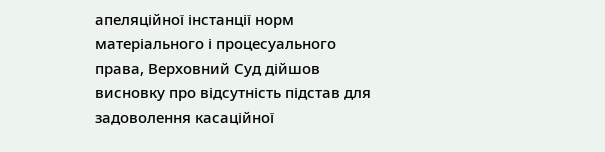апеляційної інстанції норм матеріального і процесуального права, Верховний Суд дійшов висновку про відсутність підстав для задоволення касаційної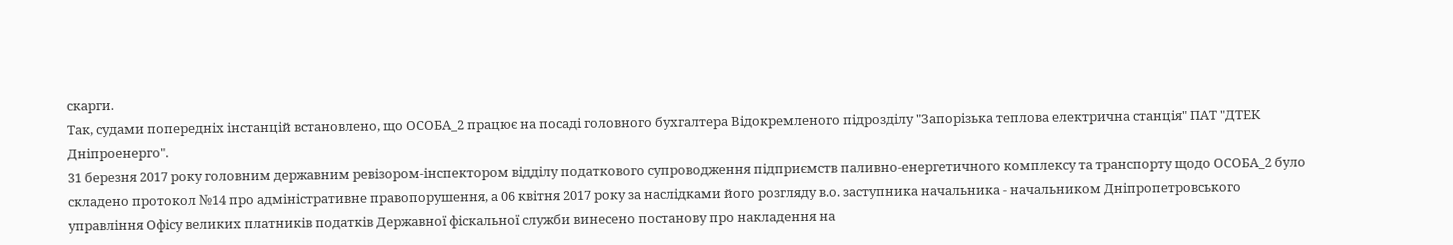скарги.
Так, судами попередніх інстанцій встановлено, що ОСОБА_2 працює на посаді головного бухгалтера Відокремленого підрозділу "Запорізька теплова електрична станція" ПАТ "ДТЕК Дніпроенерго".
31 березня 2017 року головним державним ревізором-інспектором відділу податкового супроводження підприємств паливно-енергетичного комплексу та транспорту щодо ОСОБА_2 було складено протокол №14 про адміністративне правопорушення, а 06 квітня 2017 року за наслідками його розгляду в.о. заступника начальника - начальником Дніпропетровського управління Офісу великих платників податків Державної фіскальної служби винесено постанову про накладення на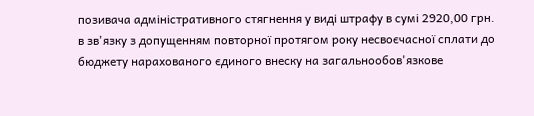позивача адміністративного стягнення у виді штрафу в сумі 2920,00 грн. в зв'язку з допущенням повторної протягом року несвоєчасної сплати до бюджету нарахованого єдиного внеску на загальнообов'язкове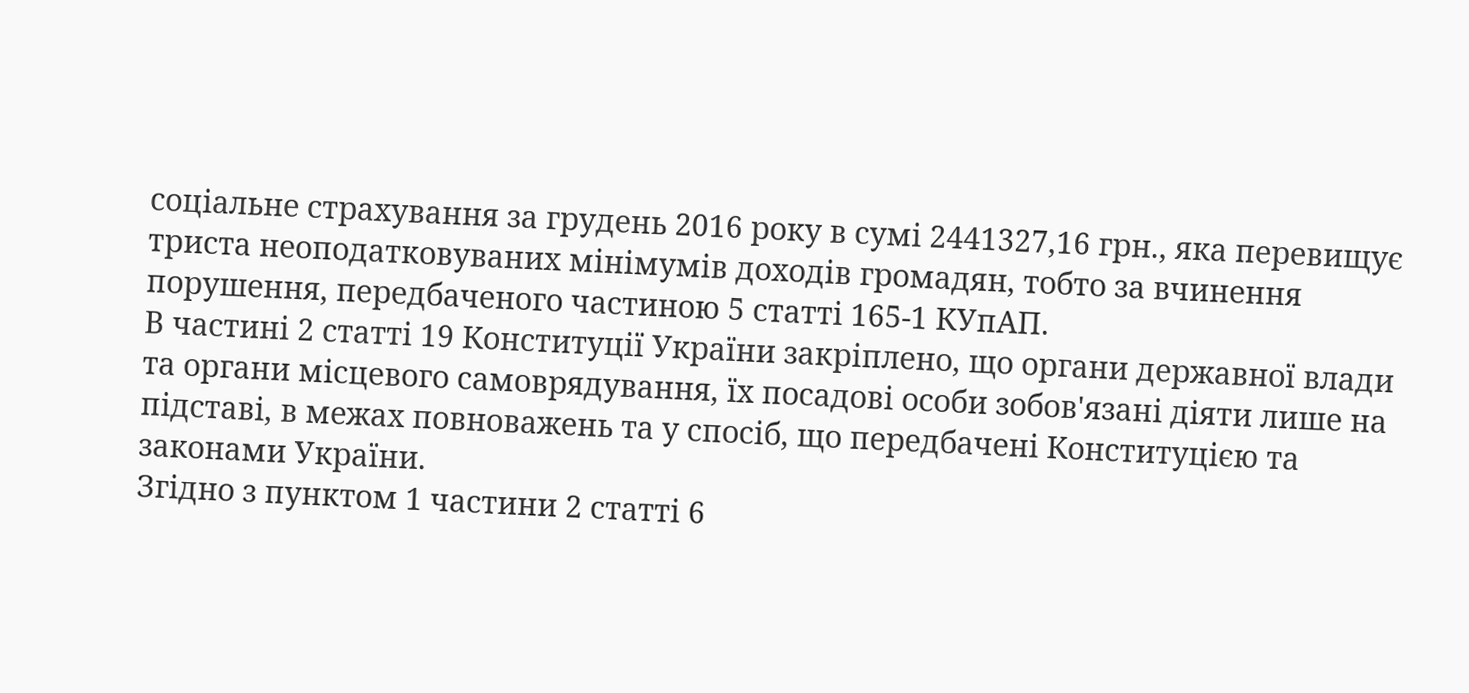соціальне страхування за грудень 2016 року в сумі 2441327,16 грн., яка перевищує триста неоподатковуваних мінімумів доходів громадян, тобто за вчинення порушення, передбаченого частиною 5 статті 165-1 КУпАП.
В частині 2 статті 19 Конституції України закріплено, що органи державної влади та органи місцевого самоврядування, їх посадові особи зобов'язані діяти лише на підставі, в межах повноважень та у спосіб, що передбачені Конституцією та законами України.
Згідно з пунктом 1 частини 2 статті 6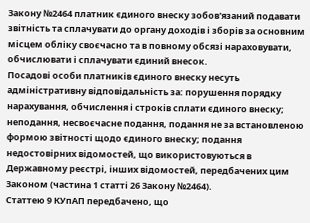Закону №2464 платник єдиного внеску зобов'язаний подавати звітність та сплачувати до органу доходів і зборів за основним місцем обліку своєчасно та в повному обсязі нараховувати, обчислювати і сплачувати єдиний внесок.
Посадові особи платників єдиного внеску несуть адміністративну відповідальність за: порушення порядку нарахування, обчислення і строків сплати єдиного внеску; неподання, несвоєчасне подання, подання не за встановленою формою звітності щодо єдиного внеску; подання недостовірних відомостей, що використовуються в Державному реєстрі, інших відомостей, передбачених цим Законом (частина 1 статті 26 Закону №2464).
Статтею 9 КУпАП передбачено, що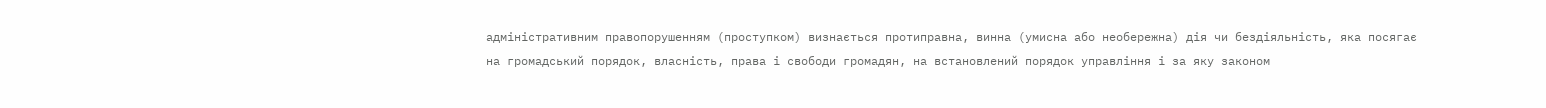адміністративним правопорушенням (проступком) визнається протиправна, винна (умисна або необережна) дія чи бездіяльність, яка посягає на громадський порядок, власність, права і свободи громадян, на встановлений порядок управління і за яку законом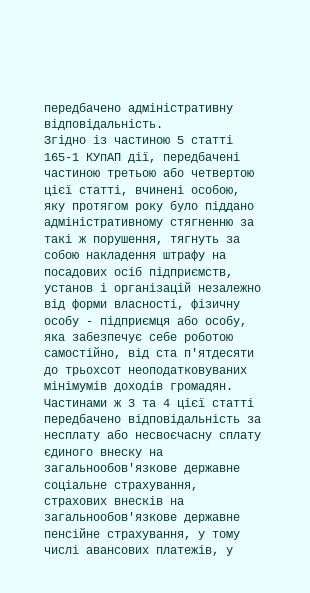передбачено адміністративну відповідальність.
Згідно із частиною 5 статті 165-1 КУпАП дії, передбачені частиною третьою або четвертою цієї статті, вчинені особою, яку протягом року було піддано адміністративному стягненню за такі ж порушення, тягнуть за собою накладення штрафу на посадових осіб підприємств, установ і організацій незалежно від форми власності, фізичну особу - підприємця або особу, яка забезпечує себе роботою самостійно, від ста п'ятдесяти до трьохсот неоподатковуваних мінімумів доходів громадян.
Частинами ж 3 та 4 цієї статті передбачено відповідальність за несплату або несвоєчасну сплату єдиного внеску на загальнообов'язкове державне соціальне страхування, страхових внесків на загальнообов'язкове державне пенсійне страхування, у тому числі авансових платежів, у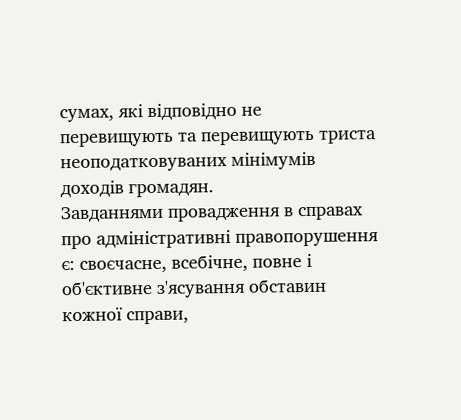сумах, які відповідно не перевищують та перевищують триста неоподатковуваних мінімумів доходів громадян.
Завданнями провадження в справах про адміністративні правопорушення є: своєчасне, всебічне, повне і об'єктивне з'ясування обставин кожної справи,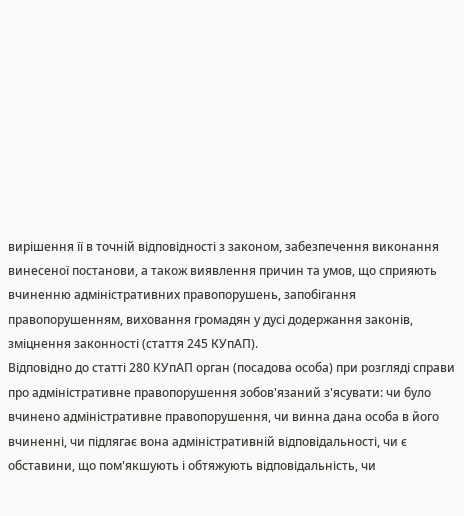вирішення її в точній відповідності з законом, забезпечення виконання винесеної постанови, а також виявлення причин та умов, що сприяють вчиненню адміністративних правопорушень, запобігання правопорушенням, виховання громадян у дусі додержання законів, зміцнення законності (стаття 245 КУпАП).
Відповідно до статті 280 КУпАП орган (посадова особа) при розгляді справи про адміністративне правопорушення зобов'язаний з'ясувати: чи було вчинено адміністративне правопорушення, чи винна дана особа в його вчиненні, чи підлягає вона адміністративній відповідальності, чи є обставини, що пом'якшують і обтяжують відповідальність, чи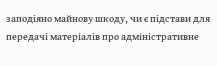заподіяно майнову шкоду, чи є підстави для передачі матеріалів про адміністративне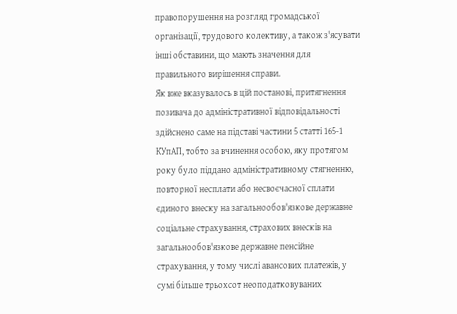правопорушення на розгляд громадської організації, трудового колективу, а також з'ясувати інші обставини, що мають значення для правильного вирішення справи.
Як вже вказувалось в цій постанові, притягнення позивача до адміністративної відповідальності здійснено саме на підставі частини 5 статті 165-1 КУпАП, тобто за вчинення особою, яку протягом року було піддано адміністративному стягненню, повторної несплати або несвоєчасної сплати єдиного внеску на загальнообов'язкове державне соціальне страхування, страхових внесків на загальнообов'язкове державне пенсійне страхування, у тому числі авансових платежів, у сумі більше трьохсот неоподатковуваних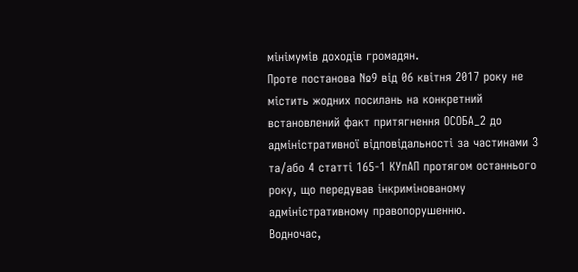мінімумів доходів громадян.
Проте постанова №9 від 06 квітня 2017 року не містить жодних посилань на конкретний встановлений факт притягнення ОСОБА_2 до адміністративної відповідальності за частинами 3 та/або 4 статті 165-1 КУпАП протягом останнього року, що передував інкримінованому адміністративному правопорушенню.
Водночас,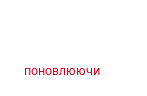поновлюючи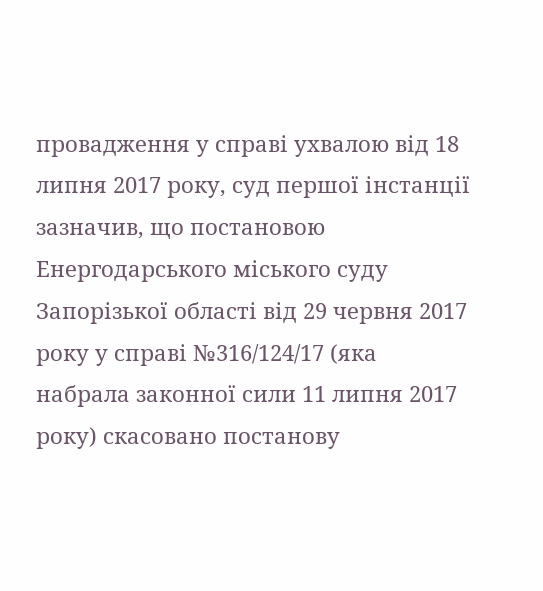провадження у справі ухвалою від 18 липня 2017 року, суд першої інстанції зазначив, що постановою Енергодарського міського суду Запорізької області від 29 червня 2017 року у справі №316/124/17 (яка набрала законної сили 11 липня 2017 року) скасовано постанову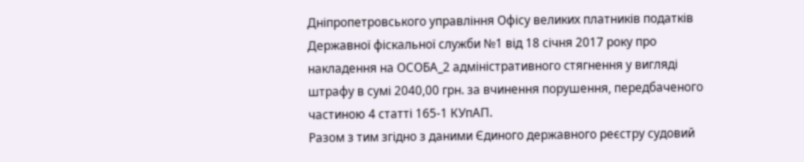Дніпропетровського управління Офісу великих платників податків Державної фіскальної служби №1 від 18 січня 2017 року про накладення на ОСОБА_2 адміністративного стягнення у вигляді штрафу в сумі 2040,00 грн. за вчинення порушення, передбаченого частиною 4 статті 165-1 КУпАП.
Разом з тим згідно з даними Єдиного державного реєстру судовий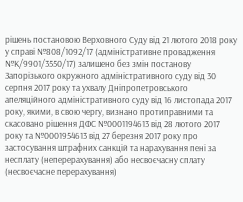рішень постановою Верховного Суду від 21 лютого 2018 року у справі №808/1092/17 (адміністративне провадження №К/9901/3550/17) залишено без змін постанову Запорізького окружного адміністративного суду від 30 серпня 2017 року та ухвалу Дніпропетровського апеляційного адміністративного суду від 16 листопада 2017 року, якими, в свою чергу, визнано протиправними та скасовано рішення ДФС №0001194613 від 28 лютого 2017 року та №0001954613 від 27 березня 2017 року про застосування штрафних санкцій та нарахування пені за несплату (неперерахування) або несвоєчасну сплату (несвоєчасне перерахування)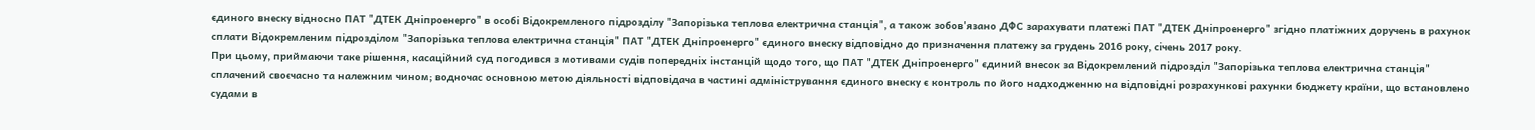єдиного внеску відносно ПАТ "ДТЕК Дніпроенерго" в особі Відокремленого підрозділу "Запорізька теплова електрична станція", а також зобов'язано ДФС зарахувати платежі ПАТ "ДТЕК Дніпроенерго" згідно платіжних доручень в рахунок сплати Відокремленим підрозділом "Запорізька теплова електрична станція" ПАТ "ДТЕК Дніпроенерго" єдиного внеску відповідно до призначення платежу за грудень 2016 року, січень 2017 року.
При цьому, приймаючи таке рішення, касаційний суд погодився з мотивами судів попередніх інстанцій щодо того, що ПАТ "ДТЕК Дніпроенерго" єдиний внесок за Відокремлений підрозділ "Запорізька теплова електрична станція" сплачений своєчасно та належним чином; водночас основною метою діяльності відповідача в частині адміністрування єдиного внеску є контроль по його надходженню на відповідні розрахункові рахунки бюджету країни, що встановлено судами в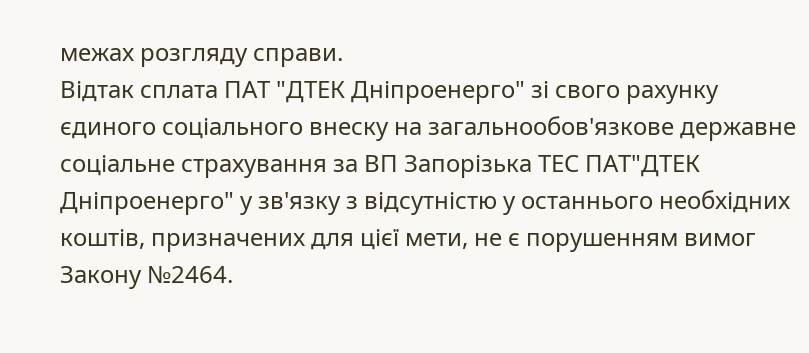межах розгляду справи.
Відтак сплата ПАТ "ДТЕК Дніпроенерго" зі свого рахунку єдиного соціального внеску на загальнообов'язкове державне соціальне страхування за ВП Запорізька ТЕС ПАТ"ДТЕК Дніпроенерго" у зв'язку з відсутністю у останнього необхідних коштів, призначених для цієї мети, не є порушенням вимог Закону №2464.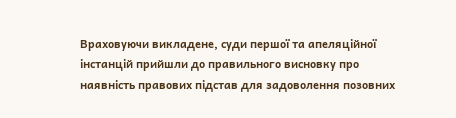Враховуючи викладене, суди першої та апеляційної інстанцій прийшли до правильного висновку про наявність правових підстав для задоволення позовних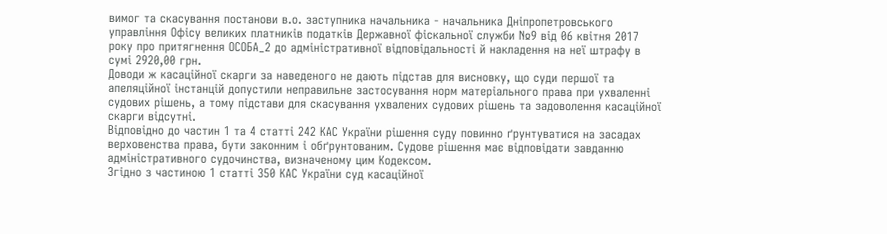вимог та скасування постанови в.о. заступника начальника - начальника Дніпропетровського управління Офісу великих платників податків Державної фіскальної служби №9 від 06 квітня 2017 року про притягнення ОСОБА_2 до адміністративної відповідальності й накладення на неї штрафу в сумі 2920,00 грн.
Доводи ж касаційної скарги за наведеного не дають підстав для висновку, що суди першої та апеляційної інстанцій допустили неправильне застосування норм матеріального права при ухваленні судових рішень, а тому підстави для скасування ухвалених судових рішень та задоволення касаційної скарги відсутні.
Відповідно до частин 1 та 4 статті 242 КАС України рішення суду повинно ґрунтуватися на засадах верховенства права, бути законним і обґрунтованим. Судове рішення має відповідати завданню адміністративного судочинства, визначеному цим Кодексом.
Згідно з частиною 1 статті 350 КАС України суд касаційної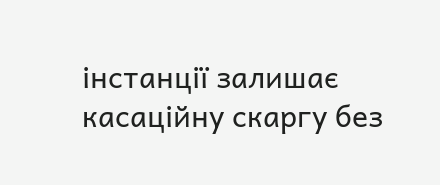інстанції залишає касаційну скаргу без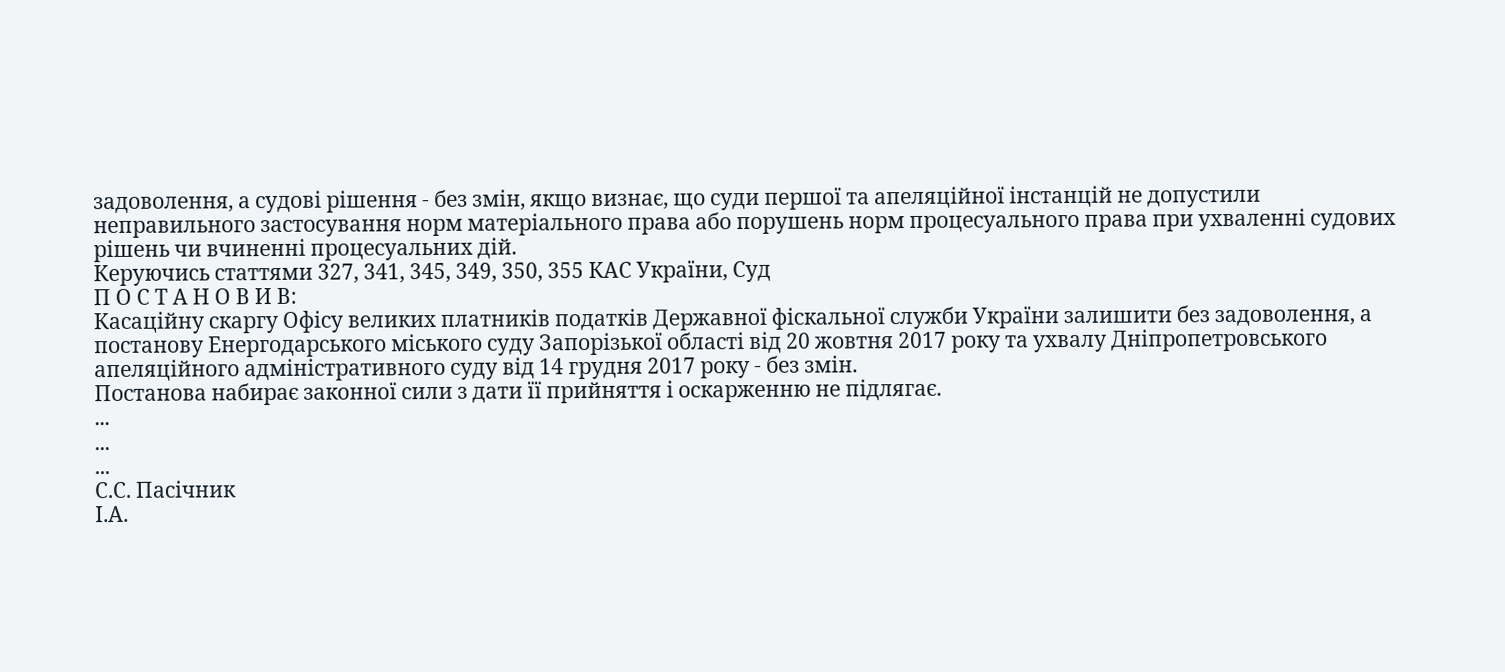задоволення, а судові рішення - без змін, якщо визнає, що суди першої та апеляційної інстанцій не допустили неправильного застосування норм матеріального права або порушень норм процесуального права при ухваленні судових рішень чи вчиненні процесуальних дій.
Керуючись статтями 327, 341, 345, 349, 350, 355 КАС України, Суд
П О С Т А Н О В И В:
Касаційну скаргу Офісу великих платників податків Державної фіскальної служби України залишити без задоволення, а постанову Енергодарського міського суду Запорізької області від 20 жовтня 2017 року та ухвалу Дніпропетровського апеляційного адміністративного суду від 14 грудня 2017 року - без змін.
Постанова набирає законної сили з дати її прийняття і оскарженню не підлягає.
...
...
...
С.С. Пасічник
І.А.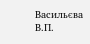Васильєва
В.П.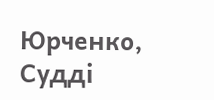Юрченко,
Судді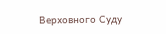Верховного Суду